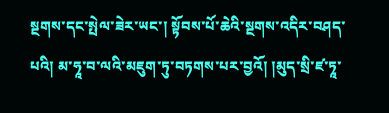སྔགས་དང་སྤེལ་ཟེར་ཡང་། སྟོབས་པོ་ཆེའི་སྔགས་འདིར་བཤད་པའི། མ་ཧཱ་བ་ལའི་མཇུག་ཏུ་བཏགས་པར་བྱའོ། །མུད་སྲི་ཛ་ཏཱ་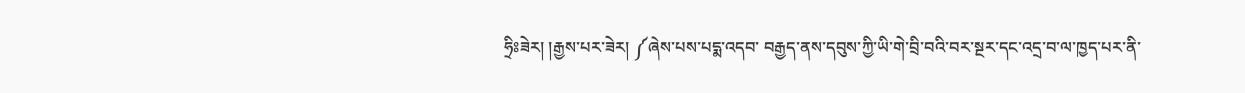ཧྲིཿཟེར། །རྒྱས་པར་ཟེར། ༼ཞེས་པས་པདྨ་འདབ་ བརྒྱད་ནས་དབུས་ཀྱི་ཡི་གེ་བྲི་བའི་བར་སྔར་དང་འདྲ་བ་ལ་ཁྱད་པར་ནི་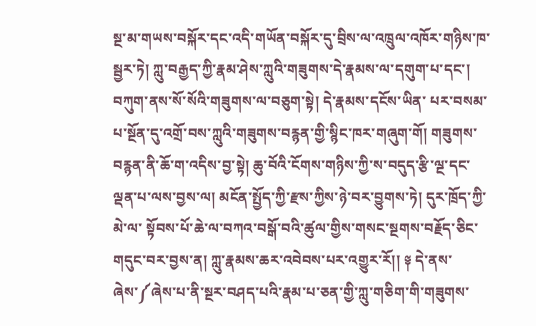སྔ་མ་གཡས་བསྐོར་དང་འདི་གཡོན་བསྐོར་དུ་བྲིས་ལ་འཁྲུལ་འཁོར་གཉིས་ཁ་སྦྱར་ཏེ། ཀླུ་བརྒྱད་ཀྱི་རྣམ་ཤེས་ཀླུའི་གཟུགས་དེ་རྣམས་ལ་དགུག་པ་དང་། བཀུག་ནས་སོ་སོའི་གཟུགས་ལ་བཅུག་སྟེ། དེ་རྣམས་དངོས་ཡིན་ པར་བསམ་པ་སྔོན་དུ་འགྲོ་བས་ཀླུའི་གཟུགས་བརྙན་གྱི་སྙིང་ཁར་གཞུག་གོ། གཟུགས་བརྙན་ནི་ཆོ་ག་འདིས་བྱ་སྟེ། ཆུ་བོའི་ངོགས་གཉིས་ཀྱི་ས་བདུད་རྩི་ལྔ་དང་ལྡན་པ་ལས་བྱས་ལ། མངོན་སྤྱོད་ཀྱི་རྫས་ཀྱིས་ཉེ་བར་བྱུགས་ཏེ། དུར་ཁྲོད་ཀྱི་མེ་ལ་ སྟོབས་པོ་ཆེ་ལ་བཀའ་བསྒོ་བའི་ཚུལ་གྱིས་གསང་སྔགས་བརྗོད་ཅིང་གདུང་བར་བྱས་ན། ཀླུ་རྣམས་ཆར་འབེབས་པར་འགྱུར་རོ།། ༈ དེ་ནས་ཞེས་༼ཞེས་པ་ནི་སྔར་བཤད་པའི་རྣམ་པ་ཅན་གྱི་ཀླུ་གཅིག་གི་གཟུགས་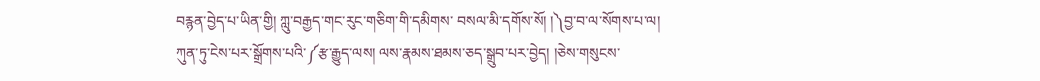བརྙན་བྱེད་པ་ཡིན་གྱི། ཀླུ་བརྒྱད་གང་རུང་གཅིག་གི་དམིགས་ བསལ་མི་དགོས་སོ། །༽བྱ་བ་ལ་སོགས་པ་ལ། ཀུན་ཏུ་ངེས་པར་སྒྲོགས་པའི་༼རྩ་རྒྱུད་ལས། ལས་རྣམས་ཐམས་ཅད་སྒྲུབ་པར་བྱེད། །ཅེས་གསུངས་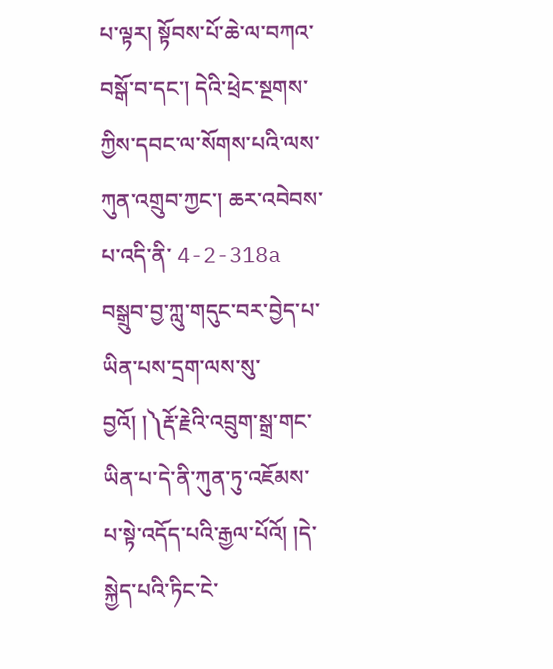པ་ལྟར། སྟོབས་པོ་ཆེ་ལ་བཀའ་བསྒོ་བ་དང་། དེའི་ཕྲེང་སྔགས་ཀྱིས་དབང་ལ་སོགས་པའི་ལས་ཀུན་འགྲུབ་ཀྱང་། ཆར་འབེབས་པ་འདི་ནི་ 4-2-318a བསྒྲུབ་བྱ་ཀླུ་གདུང་བར་བྱེད་པ་ཡིན་པས་དྲག་ལས་སུ་བྱའོ། །༽རྡོ་རྗེའི་འབྲུག་སྒྲ་གང་ཡིན་པ་དེ་ནི་ཀུན་ཏུ་འཇོམས་པ་སྟེ་འདོད་པའི་རྒྱལ་པོའོ། །དེ་སྐྱེད་པའི་ཏིང་ངེ་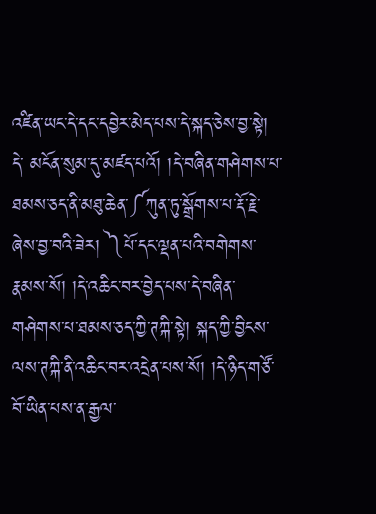འཛིན་ཡང་དེ་དང་དབྱེར་མེད་པས་དེ་སྐད་ཅེས་བྱ་སྟེ། དེ་ མངོན་སུམ་དུ་མཛད་པའོ། །དེ་བཞིན་གཤེགས་པ་ཐམས་ཅད་ནི་མཐུ་ཆེན་༼ཀུན་ཏུ་སྒྲོགས་པ་རྡོ་རྗེ་ཞེས་བྱ་བའི་ཟེར། ༽པོ་དང་ལྡན་པའི་བགེགས་རྣམས་སོ། །དེ་འཆིང་བར་བྱེད་པས་དེ་བཞིན་གཤེགས་པ་ཐམས་ཅད་ཀྱི་ཊཀྐི་སྟེ། སྐད་ཀྱི་བྱིངས་ལས་ཊཀྐི་ནི་འཆིང་བར་འདྲེན་པས་སོ། །དེ་ཉིད་གཙོ་བོ་ཡིན་པས་ན་རྒྱལ་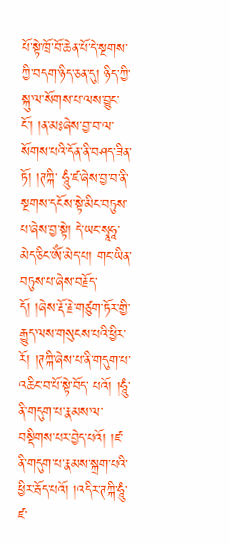པོ་སྟེ་ཁྲོ་བོ་ཆེན་པོ་དེ་སྔགས་ཀྱི་བདག་ཉིད་ཅན་དུ། ཉིད་ཀྱི་སྐུ་ལ་སོགས་པ་ལས་བྱུང་ངོ་། །ན་མཿཞེས་བྱ་བ་ལ་སོགས་པའི་དོན་ནི་བཤད་ཟིན་ཏོ། །ཊཀྐི་ ཧཱུཾ་ཛ་ཞེས་བྱ་བ་ནི་སྔགས་དངོས་སྟེ་མིང་བཏུས་པ་ཞེས་བྱ་སྟེ། དེ་ཡང་སྭཱཧཱ་མེད་ཅིང་ཨོཾ་མེད་པ། གང་ཡིན་བཏུས་པ་ཞེས་བརྗོད་དོ། །ཞེས་རྡོ་རྗེ་གཙུག་ཏོར་གྱི་རྒྱུད་ལས་གསུངས་པའི་ཕྱིར་རོ། །ཊཀྐི་ཞེས་པ་ནི་གདུག་པ་འཆིང་བ་པོ་སྟེ་བོད་ པའོ། །ཧཱུཾ་ནི་གདུག་པ་རྣམས་ལ་བསྡིགས་པར་བྱེད་པའོ། །ཛ་ནི་གདུག་པ་རྣམས་སྐྲག་པའི་ཕྱིར་རྦོད་པའོ། །འདིར་ཊཀྐི་ཧཱུཾ་ཛ་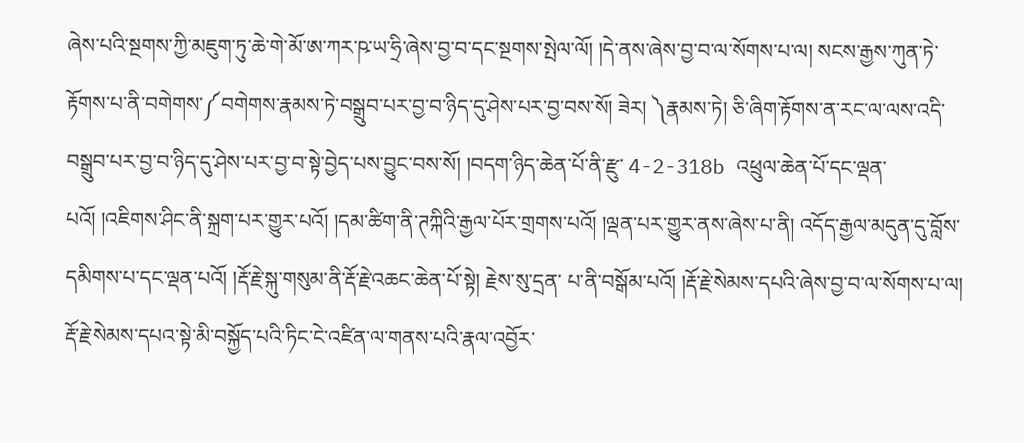ཞེས་པའི་སྔགས་ཀྱི་མཇུག་ཏུ་ཆེ་གེ་མོ་ཨ་ཀར་ཥ་ཡ་ཧྲི་ཞེས་བྱ་བ་དང་སྔགས་སྤེལ་ལོ། །དེ་ནས་ཞེས་བྱ་བ་ལ་སོགས་པ་ལ། སངས་རྒྱས་ཀུན་ཏེ་རྟོགས་པ་ནི་བགེགས་༼བགེགས་རྣམས་ཏེ་བསྒྲུབ་པར་བྱ་བ་ཉིད་དུ་ཤེས་པར་བྱ་བས་སོ། ཟེར། ༽རྣམས་ཏེ། ཅི་ཞིག་རྟོགས་ན་རང་ལ་ལས་འདི་བསྒྲུབ་པར་བྱ་བ་ཉིད་དུ་ཤེས་པར་བྱ་བ་སྟེ་བྱེད་པས་བྱུང་བས་སོ། །བདག་ཉིད་ཆེན་པོ་ནི་རྫུ་ 4-2-318b འཕྲུལ་ཆེན་པོ་དང་ལྡན་པའོ། །འཇིགས་ཤིང་ནི་སྐྲག་པར་གྱུར་པའོ། །དམ་ཚིག་ནི་ཊཀྐིའི་རྒྱལ་པོར་གྲགས་པའོ། །ལྡན་པར་གྱུར་ནས་ཞེས་པ་ནི། འདོད་རྒྱལ་མདུན་དུ་བློས་དམིགས་པ་དང་ལྡན་པའོ། །རྡོ་རྗེ་སྐུ་གསུམ་ནི་རྡོ་རྗེ་འཆང་ཆེན་པོ་སྟེ། རྗེས་སུ་དྲན་ པ་ནི་བསྒོམ་པའོ། །རྡོ་རྗེ་སེམས་དཔའི་ཞེས་བྱ་བ་ལ་སོགས་པ་ལ། རྡོ་རྗེ་སེམས་དཔའ་སྟེ་མི་བསྐྱོད་པའི་ཏིང་ངེ་འཛིན་ལ་གནས་པའི་རྣལ་འབྱོར་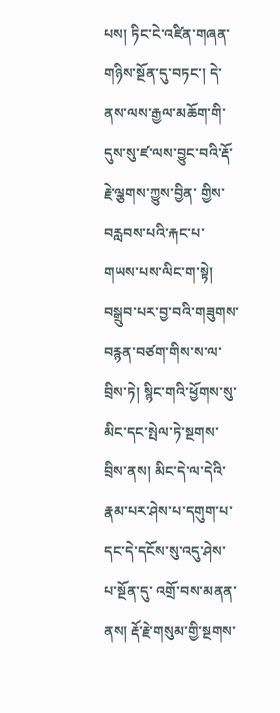པས། ཏིང་ངེ་འཛིན་གཞན་གཉིས་སྔོན་དུ་བཏང་། དེ་ནས་ལས་རྒྱལ་མཆོག་གི་དུས་སུ་ཛ་ལས་བྱུང་བའི་རྡོ་རྗེ་ལྕགས་ཀྱུས་བྱིན་ གྱིས་བརླབས་པའི་རྐང་པ་གཡས་པས་ལིང་ག་སྟེ། བསྒྲུབ་པར་བྱ་བའི་གཟུགས་བརྙན་བཙག་གིས་ས་ལ་བྲིས་ཏེ། སྙིང་གའི་ཕྱོགས་སུ་མིང་དང་སྤེལ་ཏེ་སྔགས་བྲིས་ནས། མིང་དེ་ལ་དེའི་རྣམ་པར་ཤེས་པ་དགུག་པ་དང་དེ་དངོས་སུ་འདུ་ཤེས་པ་སྔོན་དུ་ འགྲོ་བས་མནན་ནས། རྡོ་རྗེ་གསུམ་གྱི་སྔགས་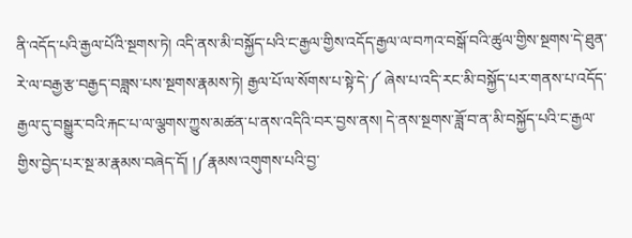ནི་འདོད་པའི་རྒྱལ་པོའི་སྔགས་ཏེ། འདི་ནས་མི་བསྐྱོད་པའི་ང་རྒྱལ་གྱིས་འདོད་རྒྱལ་ལ་བཀའ་བསྒོ་བའི་ཚུལ་གྱིས་སྔགས་དེ་ཐུན་རེ་ལ་བརྒྱ་རྩ་བརྒྱད་བཟླས་པས་སྔགས་རྣམས་ཏེ། རྒྱལ་པོ་ལ་སོགས་པ་སྟེ་དེ་༼ ཞེས་པ་འདི་རང་མི་བསྐྱོད་པར་གནས་པ་འདོད་རྒྱལ་དུ་བསྒྱུར་བའི་རྐང་པ་ལ་ལྕགས་ཀྱུས་མཚན་པ་ནས་འདིའི་བར་བྱས་ནས། དེ་ནས་སྔགས་ཟློ་བ་ན་མི་བསྐྱོད་པའི་ང་རྒྱལ་གྱིས་བྱེད་པར་སྔ་མ་རྣམས་བཞེད་དོ། །༼རྣམས་འགུགས་པའི་བྱ་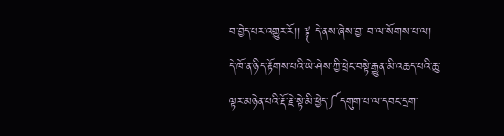བ་བྱེད་པར་འགྱུར་རོ།། ༈ དེ་ནས་ཞེས་བྱ་ བ་ལ་སོགས་པ་ལ། དེ་ཁོ་ན་ཉིད་རྟོགས་པའི་ཡེ་ཤེས་ཀྱི་ཕྲེང་བསྟེ་རྒྱུན་མི་འཆད་པའི་ཆུ་ལྟར་མཉེན་པའི་རྡོ་རྗེ་སྟེ་མི་ཕྱེད་༼དགུག་པ་ལ་དབང་དྲག་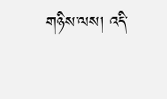གཉིས་ལས། འདི་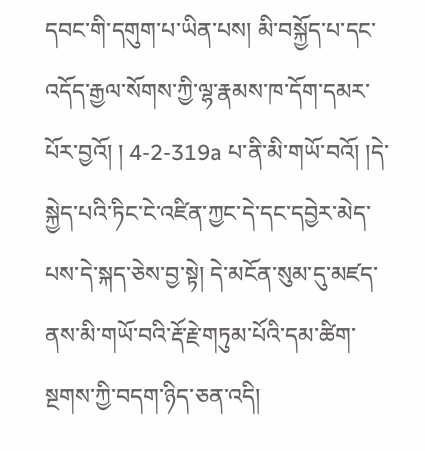དབང་གི་དགུག་པ་ཡིན་པས། མི་བསྐྱོད་པ་དང་འདོད་རྒྱལ་སོགས་ཀྱི་ལྷ་རྣམས་ཁ་དོག་དམར་པོར་བྱའོ། ། 4-2-319a པ་ནི་མི་གཡོ་བའོ། །དེ་སྐྱེད་པའི་ཏིང་ངེ་འཛིན་ཀྱང་དེ་དང་དབྱེར་མེད་པས་དེ་སྐད་ཅེས་བྱ་སྟེ། དེ་མངོན་སུམ་དུ་མཛད་ནས་མི་གཡོ་བའི་རྡོ་རྗེ་གཏུམ་པོའི་དམ་ཚིག་སྔགས་ཀྱི་བདག་ཉིད་ཅན་འདི།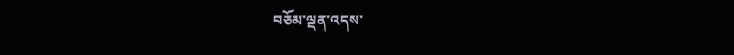བཅོམ་ལྡན་འདས་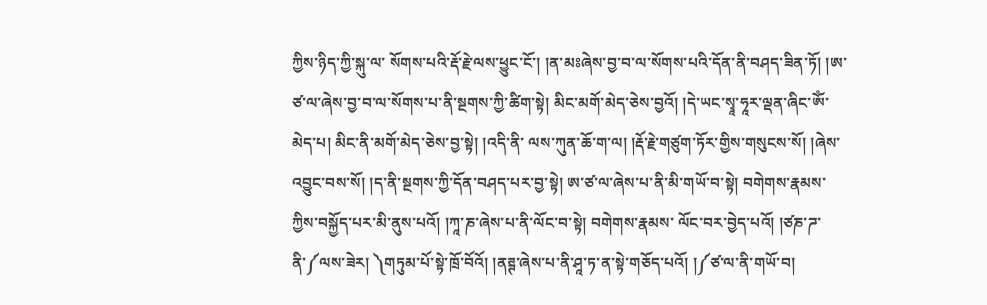ཀྱིས་ཉིད་ཀྱི་སྐུ་ལ་ སོགས་པའི་རྡོ་རྗེ་ལས་ཕྱུང་ངོ་། །ན་མཿཞེས་བྱ་བ་ལ་སོགས་པའི་དོན་ནི་བཤད་ཟིན་ཏོ། །ཨ་ཙ་ལ་ཞེས་བྱ་བ་ལ་སོགས་པ་ནི་སྔགས་ཀྱི་ཚིག་སྟེ། མིང་མགོ་མེད་ཅེས་བྱའོ། །དེ་ཡང་སྭཱ་ཧཱར་ལྡན་ཞིང་ཨོཾ་མེད་པ། མིང་ནི་མགོ་མེད་ཅེས་བྱ་སྟེ། །འདི་ནི་ ལས་ཀུན་ཆོ་ག་ལ། །རྡོ་རྗེ་གཙུག་ཏོར་གྱིས་གསུངས་སོ། །ཞེས་འབྱུང་བས་སོ། །ད་ནི་སྔགས་ཀྱི་དོན་བཤད་པར་བྱ་སྟེ། ཨ་ཙ་ལ་ཞེས་པ་ནི་མི་གཡོ་བ་སྟེ། བགེགས་རྣམས་ཀྱིས་བསྐྱོད་པར་མི་ནུས་པའོ། །ཀཱ་ཎ་ཞེས་པ་ནི་ལོང་བ་སྟེ། བགེགས་རྣམས་ ལོང་བར་བྱེད་པའོ། །ཙཎ་ཌ་ནི་༼ལས་ཟེར། ༽གཏུམ་པོ་སྟེ་ཁྲོ་བོའོ། །ནཊྚ་ཞེས་པ་ནི་ཤཱ་ཏ་ན་སྟེ་གཅོད་པའོ། །༼ཙ་ལ་ནི་གཡོ་བ།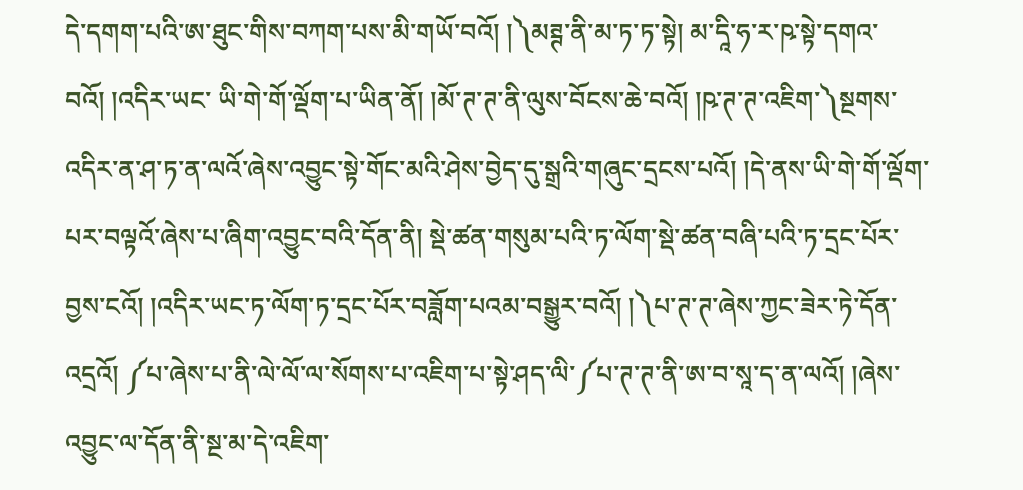དེ་དགག་པའི་ཨ་ཐུང་གིས་བཀག་པས་མི་གཡོ་བའོ། །༽མཊྚ་ནི་མ་ཏ་ཏ་སྟེ། མ་དཱི་ཧ་ར་ཥ་སྟེ་དགའ་བའོ། །འདིར་ཡང་ ཡི་གེ་གོ་ལྡོག་པ་ཡིན་ནོ། །མོ་ཊ་ཊ་ནི་ལུས་བོངས་ཆེ་བའོ། །ཥ་ཊ་ཊ་འཇིག་༽སྔགས་འདིར་ན་ཤ་ཏ་ན་ལའོ་ཞེས་འབྱུང་སྟེ་གོང་མའི་ཤེས་བྱེད་དུ་སྒྲའི་གཞུང་དྲངས་པའོ། །དེ་ནས་ཡི་གེ་གོ་ལྡོག་པར་བལྟའོ་ཞེས་པ་ཞིག་འབྱུང་བའི་དོན་ནི། སྡེ་ཚན་གསུམ་པའི་ཏ་ལོག་སྡེ་ཚན་བཞི་པའི་ཏ་དྲང་པོར་ བྱས་ངའོ། །འདིར་ཡང་ཏ་ལོག་ཏ་དྲང་པོར་བཟློག་པའམ་བསྒྱུར་བའོ། །༽པ་ཊ་ཊ་ཞེས་ཀྱང་ཟེར་ཏེ་དོན་འདྲའོ། ༼པ་ཞེས་པ་ནི་ལེ་ལོ་ལ་སོགས་པ་འཇིག་པ་སྟེ་ཤད་ལི་༼པ་ཊ་ཊ་ནི་ཨ་བ་སཱ་ད་ན་ལའོ། །ཞེས་འབྱུང་ལ་དོན་ནི་སྔ་མ་དེ་འཇིག་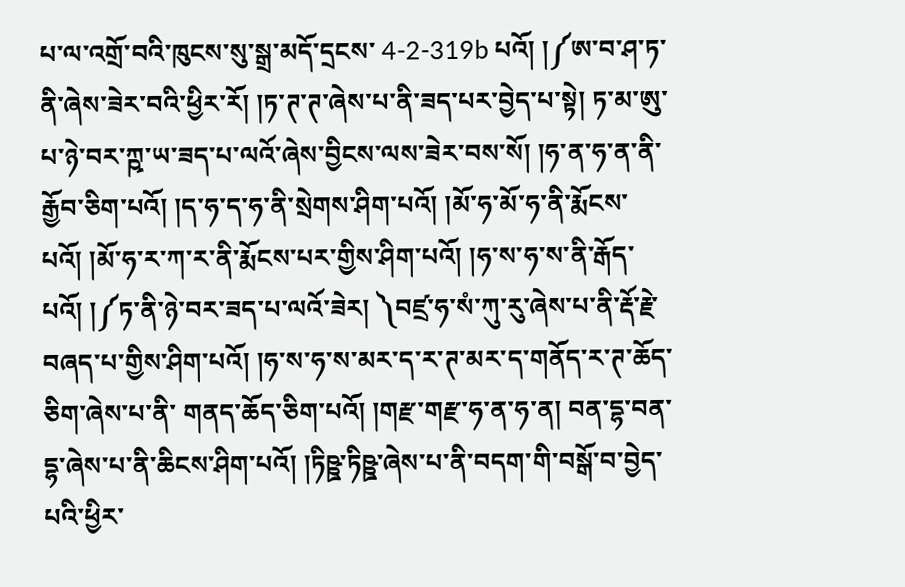པ་ལ་འགྲོ་བའི་ཁུངས་སུ་སྒྲ་མདོ་དྲངས་ 4-2-319b པའོ། །༼ཨ་བ་ཤ་ཏ་ནི་ཞེས་ཟེར་བའི་ཕྱིར་རོ། །ཏ་ཊ་ཊ་ཞེས་པ་ནི་ཟད་པར་བྱེད་པ་སྟེ། ཏ་མ་ཨུ་པ་ཉེ་བར་ཀྵ་ཡ་ཟད་པ་ལའོ་ཞེས་བྱིངས་ལས་ཟེར་བས་སོ། །ཧ་ན་ཧ་ན་ནི་རྒྱོབ་ཅིག་པའོ། །ད་ཧ་ད་ཧ་ནི་སྲེགས་ཤིག་པའོ། །མོ་ཧ་མོ་ཧ་ནི་རྨོངས་ པའོ། །མོ་ཧ་ར་ཀ་ར་ནི་རྨོངས་པར་གྱིས་ཤིག་པའོ། །ཧ་ས་ཧ་ས་ནི་རྒོད་པའོ། །༼ཏ་ནི་ཉེ་བར་ཟད་པ་ལའོ་ཟེར། ༽བཛྲ་ཧ་སཾ་ཀུ་རུ་ཞེས་པ་ནི་རྡོ་རྗེ་བཞད་པ་གྱིས་ཤིག་པའོ། །ཧ་ས་ཧ་ས་མར་ད་ར་ཊ་མར་ད་གནོད་ར་ཊ་ཆོད་ཅིག་ཞེས་པ་ནི་ གནད་ཆོད་ཅིག་པའོ། །གརྫ་གརྫ་ཧ་ན་ཧ་ན། བན་དྷ་བན་དྷ་ཞེས་པ་ནི་ཆིངས་ཤིག་པའོ། །ཏིཥྛ་ཏིཥྛ་ཞེས་པ་ནི་བདག་གི་བསྒོ་བ་བྱེད་པའི་ཕྱིར་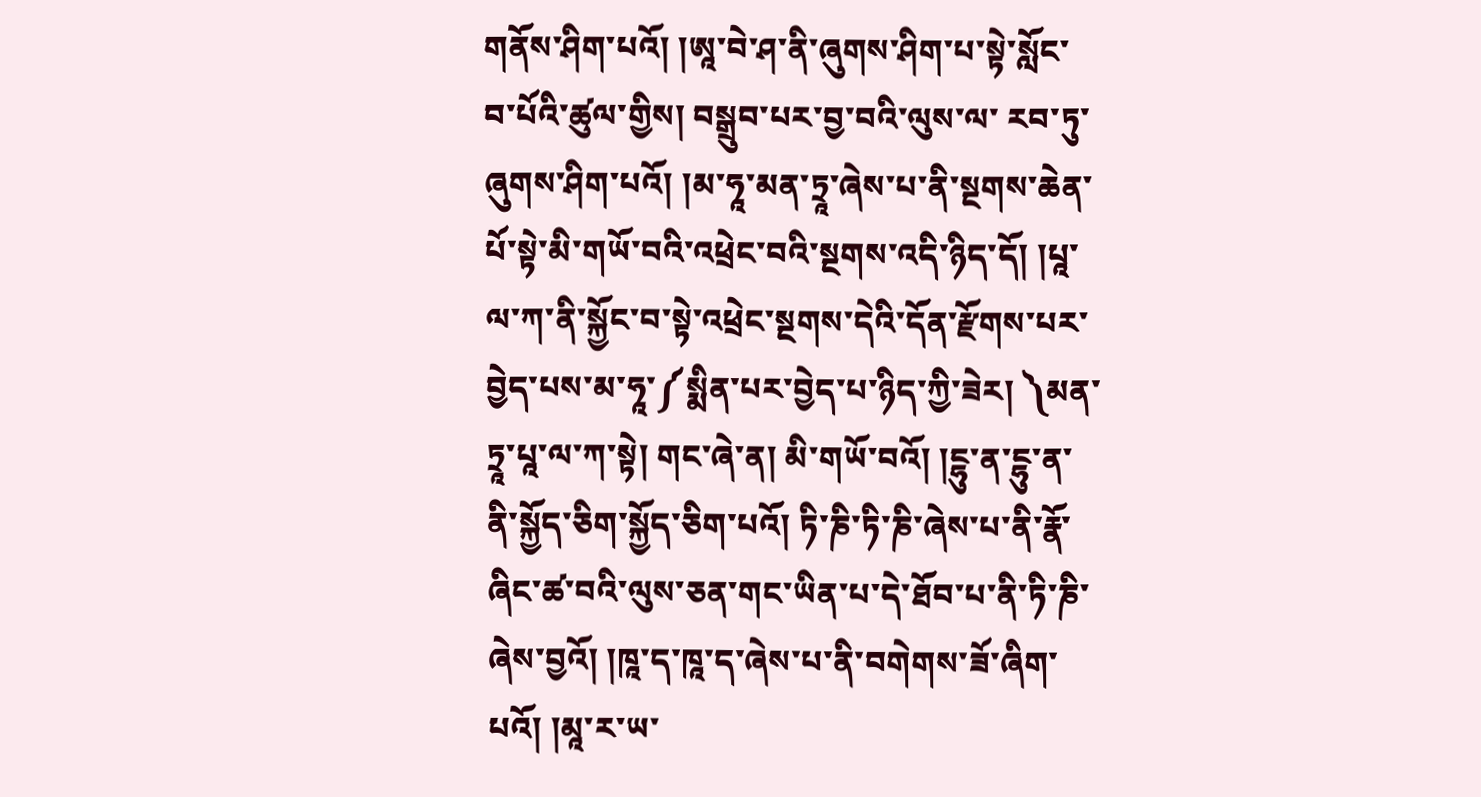གནོས་ཤིག་པའོ། །ཨཱ་བེ་ཤ་ནི་ཞུགས་ཤིག་པ་སྟེ་སློང་བ་པོའི་ཚུལ་གྱིས། བསྒྲུབ་པར་བྱ་བའི་ལུས་ལ་ རབ་ཏུ་ཞུགས་ཤིག་པའོ། །མ་ཧཱ་མན་ཏྲཱ་ཞེས་པ་ནི་སྔགས་ཆེན་པོ་སྟེ་མི་གཡོ་བའི་འཕྲེང་བའི་སྔགས་འདི་ཉིད་དོ། །པཱ་ལ་ཀ་ནི་སྐྱོང་བ་སྟེ་འཕྲེང་སྔགས་དེའི་དོན་རྫོགས་པར་བྱེད་པས་མ་ཧཱ་༼སྨིན་པར་བྱེད་པ་ཉིད་ཀྱི་ཟེར། ༽མན་ཏྲཱ་པཱ་ལ་ཀ་སྟེ། གང་ཞེ་ན། མི་གཡོ་བའོ། །ངྷུ་ན་ངྷུ་ན་ནི་སྐྱོད་ཅིག་སྐྱོད་ཅིག་པའོ། ཏི་ཎི་ཏི་ཎི་ཞེས་པ་ནི་རྣོ་ཞིང་ཚ་བའི་ལུས་ཅན་གང་ཡིན་པ་དེ་ཐོབ་པ་ནི་ཏི་ཎི་ཞེས་བྱའོ། །ཁཱ་ད་ཁཱ་ད་ཞེས་པ་ནི་བགེགས་ཟོ་ཞིག་པའོ། །མཱ་ར་ཡ་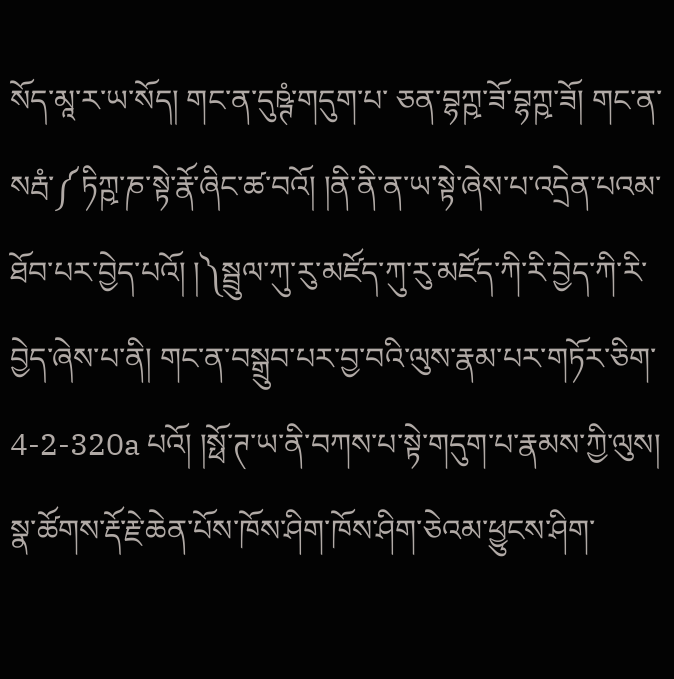སོད་མཱ་ར་ཡ་སོད། གང་ན་དུཥྚཾ་གདུག་པ་ ཅན་བྷཀྵ་ཟོ་བྷཀྵ་ཟོ། གང་ན་སརྦཾ་༼ཏིཀྵ་ཎ་སྟེ་རྣོ་ཞིང་ཚ་བའོ། །ནི་ནི་ན་ཡ་སྟེ་ཞེས་པ་འདྲེན་པའམ་ཐོབ་པར་བྱེད་པའོ། །༽སྦྲུལ་ཀུ་རུ་མཛོད་ཀུ་རུ་མཛོད་ཀི་རི་བྱེད་ཀི་རི་བྱེད་ཞེས་པ་ནི། གང་ན་བསྒྲུབ་པར་བྱ་བའི་ལུས་རྣམ་པར་གཏོར་ཅིག་ 4-2-320a པའོ། །སྥོ་ཊ་ཡ་ནི་བཀས་པ་སྟེ་གདུག་པ་རྣམས་ཀྱི་ལུས། སྣ་ཚོགས་རྡོ་རྗེ་ཆེན་པོས་ཁོས་ཤིག་ཁོས་ཤིག་ཅེའམ་ཕྱུངས་ཤིག་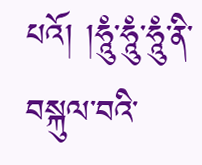པའོ། །ཧཱུཾ་ཧཱུཾ་ཧཱུཾ་ནི་བསྐུལ་བའི་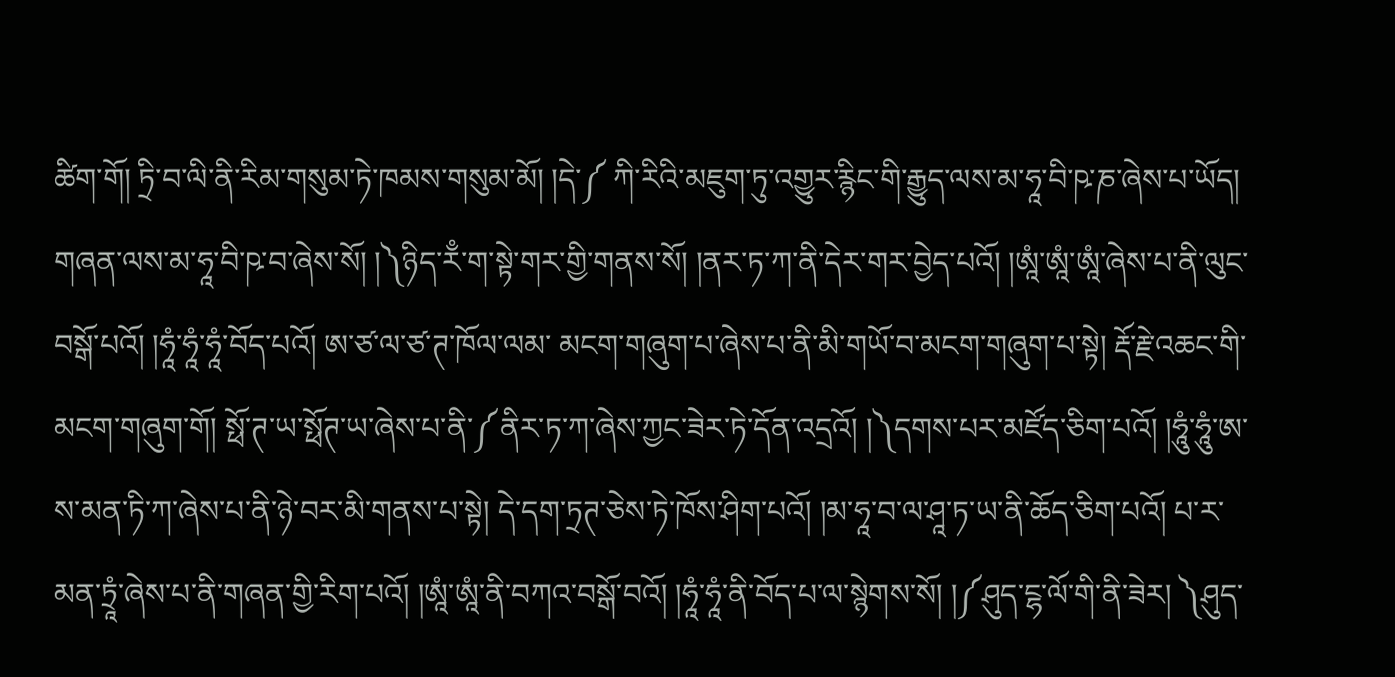ཚིག་གོ། ཏྲི་བ་ལི་ནི་རིམ་གསུམ་ཏེ་ཁམས་གསུམ་མོ། །དེ་༼ ཀི་རིའི་མཇུག་ཏུ་འགྱུར་རྙིང་གི་རྒྱུད་ལས་མ་ཧཱ་བི་ཥ་ཎ་ཞེས་པ་ཡོད། གཞན་ལས་མ་ཧཱ་བི་ཥ་བ་ཞེས་སོ། །༽ཉིད་རྃ་ག་སྟེ་གར་གྱི་གནས་སོ། །ནར་ཏ་ཀ་ནི་དེར་གར་བྱེད་པའོ། །ཨཱཾ་ཨཱཾ་ཨཱཾ་ཞེས་པ་ནི་ལུང་བསྒོ་པའོ། །ཧཱཾ་ཧཱཾ་ཧཱཾ་བོད་པའོ། ཨ་ཙ་ལ་ཙ་ཊ་ཁོལ་ལམ་ མངག་གཞུག་པ་ཞེས་པ་ནི་མི་གཡོ་བ་མངག་གཞུག་པ་སྟེ། རྡོ་རྗེ་འཆང་གི་མངག་གཞུག་གོ། སྥོ་ཊ་ཡ་སྥོཊ་ཡ་ཞེས་པ་ནི་༼ནིར་ཏ་ཀ་ཞེས་ཀྱང་ཟེར་ཏེ་དོན་འདྲའོ། །༽དགས་པར་མཛོད་ཅིག་པའོ། །ཧཱུཾ་ཧཱུཾ་ཨ་ས་མན་ཏི་ཀ་ཞེས་པ་ནི་ཉེ་བར་མི་གནས་པ་སྟེ། དེ་དག་ཏྲཊ་ཅེས་ཏེ་ཁོས་ཤིག་པའོ། །མ་ཧཱ་བ་ལ་ཤཱ་ཏ་ཡ་ནི་ཆོད་ཅིག་པའོ། པ་ར་མན་ཏྲཱཾ་ཞེས་པ་ནི་གཞན་གྱི་རིག་པའོ། །ཨཱཾ་ཨཱཾ་ནི་བཀའ་བསྒོ་བའོ། །ཧཱཾ་ཧཱཾ་ནི་བོད་པ་ལ་སྙེགས་སོ། །༼ཤུད་ངྷ་ལོ་གི་ནི་ཟེར། ༽ཤུད་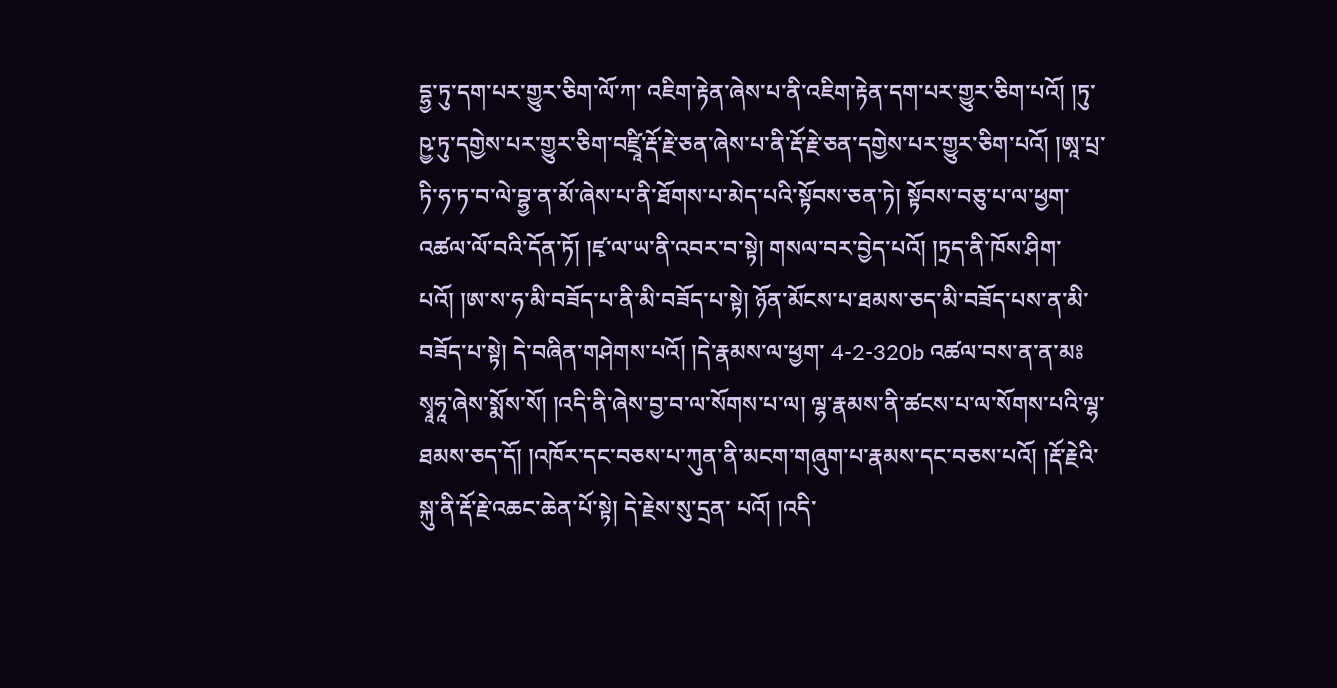དྷྱ་ཏུ་དག་པར་གྱུར་ཅིག་ལོ་ཀ་ འཇིག་རྟེན་ཞེས་པ་ནི་འཇིག་རྟེན་དག་པར་གྱུར་ཅིག་པའོ། །ཏུ་ཥྱ་ཏུ་དགྱེས་པར་གྱུར་ཅིག་བཛྲཱི་རྡོ་རྗེ་ཅན་ཞེས་པ་ནི་རྡོ་རྗེ་ཅན་དགྱེས་པར་གྱུར་ཅིག་པའོ། །ཨཱ་པྲ་ཏི་ཧ་ཏ་བ་ལེ་བྷྱ་ན་མོ་ཞེས་པ་ནི་ཐོགས་པ་མེད་པའི་སྟོབས་ཅན་ཏེ། སྟོབས་བཅུ་པ་ལ་ཕྱག་ འཚལ་ལོ་བའི་དོན་ཏོ། །ཛྭ་ལ་ཡ་ནི་འབར་བ་སྟེ། གསལ་བར་བྱེད་པའོ། །ཏྲད་ནི་ཁོས་ཤིག་པའོ། །ཨ་ས་ཧ་མི་བཟོད་པ་ནི་མི་བཟོད་པ་སྟེ། ཉོན་མོངས་པ་ཐམས་ཅད་མི་བཟོད་པས་ན་མི་བཟོད་པ་སྟེ། དེ་བཞིན་གཤེགས་པའོ། །དེ་རྣམས་ལ་ཕྱག་ 4-2-320b འཚལ་བས་ན་ན་མཿསྭཱཧཱ་ཞེས་སྨོས་སོ། །འདི་ནི་ཞེས་བྱ་བ་ལ་སོགས་པ་ལ། ལྷ་རྣམས་ནི་ཚངས་པ་ལ་སོགས་པའི་ལྷ་ཐམས་ཅད་དོ། །འཁོར་དང་བཅས་པ་ཀུན་ནི་མངག་གཞུག་པ་རྣམས་དང་བཅས་པའོ། །རྡོ་རྗེའི་སྐུ་ནི་རྡོ་རྗེ་འཆང་ཆེན་པོ་སྟེ། དེ་རྗེས་སུ་དྲན་ པའོ། །འདི་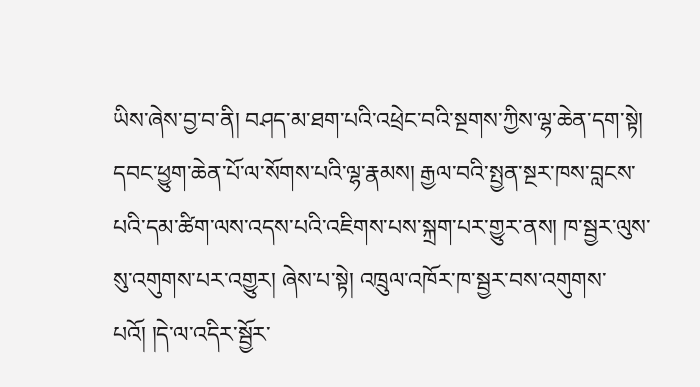ཡིས་ཞེས་བྱ་བ་ནི། བཤད་མ་ཐག་པའི་འཕྲེང་བའི་སྔགས་ཀྱིས་ལྷ་ཆེན་དག་སྟེ། དབང་ཕྱུག་ཆེན་པོ་ལ་སོགས་པའི་ལྷ་རྣམས། རྒྱལ་བའི་སྤྱན་སྔར་ཁས་བླངས་པའི་དམ་ཚིག་ལས་འདས་པའི་འཇིགས་པས་སྐྲག་པར་གྱུར་ནས། ཁ་སྦྱར་ལུས་ སུ་འགུགས་པར་འགྱུར། ཞེས་པ་སྟེ། འཁྲུལ་འཁོར་ཁ་སྦྱར་བས་འགུགས་པའོ། །དེ་ལ་འདིར་སྦྱོར་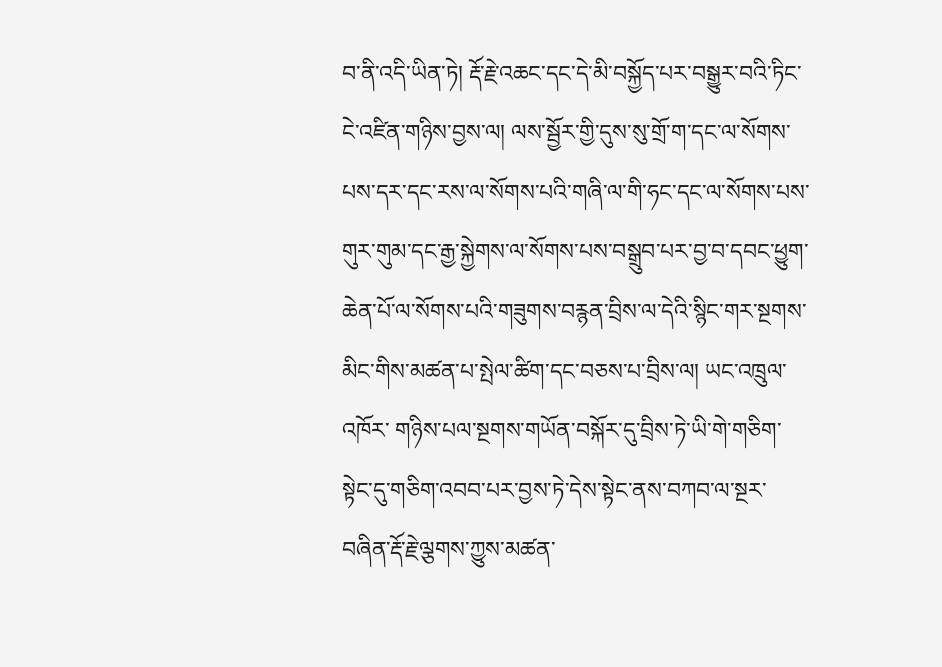བ་ནི་འདི་ཡིན་ཏེ། རྡོ་རྗེ་འཆང་དང་དེ་མི་བསྐྱོད་པར་བསྒྱུར་བའི་ཏིང་ངེ་འཛིན་གཉིས་བྱས་ལ། ལས་སྦྱོར་གྱི་དུས་སུ་གྲོ་ག་དང་ལ་སོགས་ པས་དར་དང་རས་ལ་སོགས་པའི་གཞི་ལ་གི་ཧང་དང་ལ་སོགས་པས་གུར་གུམ་དང་རྒྱ་སྐྱེགས་ལ་སོགས་པས་བསྒྲུབ་པར་བྱ་བ་དབང་ཕྱུག་ཆེན་པོ་ལ་སོགས་པའི་གཟུགས་བརྙན་བྲིས་ལ་དེའི་སྙིང་གར་སྔགས་མིང་གིས་མཚན་པ་སྤེལ་ཚིག་དང་བཅས་པ་བྲིས་ལ། ཡང་འཁྲུལ་འཁོར་ གཉིས་པལ་སྔགས་གཡོན་བསྐོར་དུ་བྲིས་ཏེ་ཡི་གེ་གཅིག་སྟེང་དུ་གཅིག་འབབ་པར་བྱས་ཏེ་དེས་སྟེང་ནས་བཀབ་ལ་སྔར་བཞིན་རྡོ་རྗེ་ལྕགས་ཀྱུས་མཚན་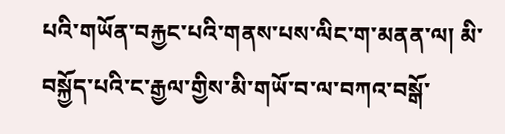པའི་གཡོན་བརྐྱང་པའི་གནས་པས་ལིང་ག་མནན་ལ། མི་བསྐྱོད་པའི་ང་རྒྱལ་གྱིས་མི་གཡོ་བ་ལ་བཀའ་བསྒོ་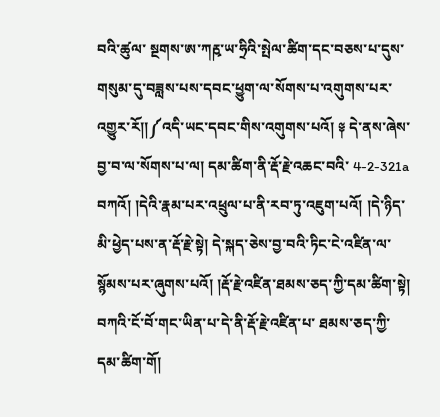བའི་ཚུལ་ སྔགས་ཨ་ཀརྵ་ཡ་ཧྲིའི་སྤེལ་ཚིག་དང་བཅས་པ་དུས་གསུམ་དུ་བཟླས་པས་དབང་ཕྱུག་ལ་སོགས་པ་འགུགས་པར་འགྱུར་རོ།།༼འདི་ཡང་དབང་གིས་འགུགས་པའོ། ༈ དེ་ནས་ཞེས་བྱ་བ་ལ་སོགས་པ་ལ། དམ་ཚིག་ནི་རྡོ་རྗེ་འཆང་བའི་ 4-2-321a བཀའོ། །དེའི་རྣམ་པར་འཕྲུལ་པ་ནི་རབ་ཏུ་འཇུག་པའོ། །དེ་ཉིད་མི་ཕྱེད་པས་ན་རྡོ་རྗེ་སྟེ། དེ་སྐད་ཅེས་བྱ་བའི་ཏིང་ངེ་འཛིན་ལ་སྙོམས་པར་ཞུགས་པའོ། །རྡོ་རྗེ་འཛིན་ཐམས་ཅད་ཀྱི་དམ་ཚིག་སྟེ། བཀའི་ངོ་བོ་གང་ཡིན་པ་དེ་ནི་རྡོ་རྗེ་འཛིན་པ་ ཐམས་ཅད་ཀྱི་དམ་ཚིག་གོ།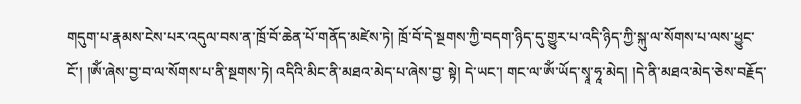གདུག་པ་རྣམས་ངེས་པར་འདུལ་བས་ན་ཁྲོ་བོ་ཆེན་པོ་གནོད་མཛེས་ཏེ། ཁྲོ་བོ་དེ་སྔགས་ཀྱི་བདག་ཉིད་དུ་གྱུར་པ་འདི་ཉིད་ཀྱི་སྐུ་ལ་སོགས་པ་ལས་ཕྱུང་ངོ་། །ཨོཾ་ཞེས་བྱ་བ་ལ་སོགས་པ་ནི་སྔགས་ཏེ། འདིའི་མིང་ནི་མཐའ་མེད་པ་ཞེས་བྱ་ སྟེ། དེ་ཡང་། གང་ལ་ཨོཾ་ཡོད་སྭཱ་ཧཱ་མེད། །དེ་ནི་མཐའ་མེད་ཅེས་བརྗོད་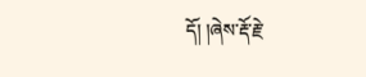དོ། །ཞེས་རྡོ་རྗེ་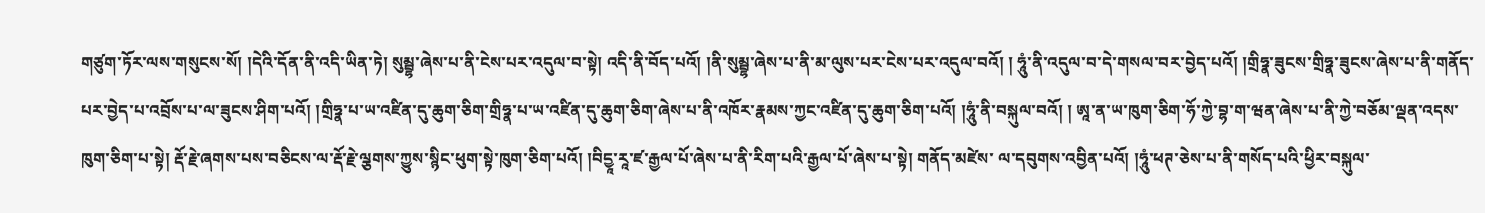གཙུག་ཏོར་ལས་གསུངས་སོ། །དེའི་དོན་ནི་འདི་ཡིན་ཏེ། སུམྦྷ་ཞེས་པ་ནི་ངེས་པར་འདུལ་བ་སྟེ། འདི་ནི་བོད་པའོ། །ནི་སུམྦྷ་ཞེས་པ་ནི་མ་ལུས་པར་ངེས་པར་འདུལ་བའོ། ། ཧཱུཾ་ནི་འདུལ་བ་དེ་གསལ་བར་བྱེད་པའོ། །གྲིཧྣ་ཟུངས་གྲིཧྣ་ཟུངས་ཞེས་པ་ནི་གནོད་པར་བྱེད་པ་འབྲོས་པ་ལ་ཟུངས་ཤིག་པའོ། །གྲིཧྣ་པ་ཡ་འཛིན་དུ་ཆུག་ཅིག་གྲིཧྣ་པ་ཡ་འཛིན་དུ་ཆུག་ཅིག་ཞེས་པ་ནི་འཁོར་རྣམས་ཀྱང་འཛིན་དུ་ཆུག་ཅིག་པའོ། །ཧཱུཾ་ནི་བསྐུལ་བའོ། ། ཨཱ་ན་ཡ་ཁུག་ཅིག་ཧོ་ཀྱེ་བྷ་ག་ཝན་ཞེས་པ་ནི་ཀྱེ་བཅོམ་ལྡན་འདས་ཁུག་ཅིག་པ་སྟེ། རྡོ་རྗེ་ཞགས་པས་བཅིངས་ལ་རྡོ་རྗེ་ལྕགས་ཀྱུས་སྙིང་ཕུག་སྟེ་ཁུག་ཅིག་པའོ། །བིདྱཱ་རཱ་ཛ་རྒྱལ་པོ་ཞེས་པ་ནི་རིག་པའི་རྒྱལ་པོ་ཞེས་པ་སྟེ། གནོད་མཛེས་ ལ་དབུགས་འབྱིན་པའོ། །ཧཱུཾ་ཕཊ་ཅེས་པ་ནི་གསོད་པའི་ཕྱིར་བསྐུལ་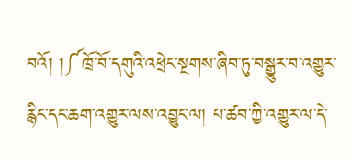བའོ། །༼ཁྲོ་བོ་དགུའི་འཕྲེང་སྔགས་ཞིབ་ཏུ་བསྒྱུར་བ་འགྱུར་རྙིང་དང་ཆག་འགྱུར་ལས་འབྱུང་ལ། པ་ཚབ་ཀྱི་འགྱུར་ལ་དེ་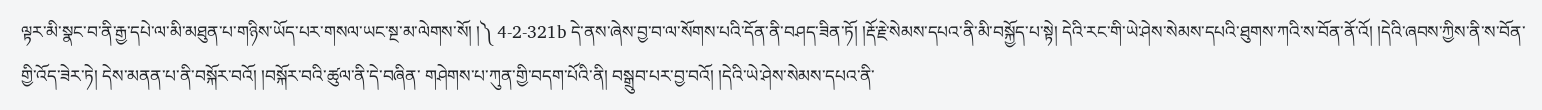ལྟར་མི་སྣང་བ་ནི་རྒྱ་དཔེ་ལ་མི་མཐུན་པ་གཉིས་ཡོད་པར་གསལ་ཡང་སྔ་མ་ལེགས་སོ། །༽ 4-2-321b དེ་ནས་ཞེས་བྱ་བ་ལ་སོགས་པའི་དོན་ནི་བཤད་ཟིན་ཏོ། །རྡོ་རྗེ་སེམས་དཔའ་ནི་མི་བསྐྱོད་པ་སྟེ། དེའི་རང་གི་ཡེ་ཤེས་སེམས་དཔའི་ཐུགས་ཀའི་ས་བོན་ནོ་འོ། །དེའི་ཞབས་ཀྱིས་ནི་ས་བོན་གྱི་འོད་ཟེར་ཏེ། དེས་མནན་པ་ནི་བསྐོར་བའོ། །བསྐོར་བའི་ཚུལ་ནི་དེ་བཞིན་ གཤེགས་པ་ཀུན་གྱི་བདག་པོའི་ནི། བསྒྲུབ་པར་བྱ་བའོ། །དེའི་ཡེ་ཤེས་སེམས་དཔའ་ནི་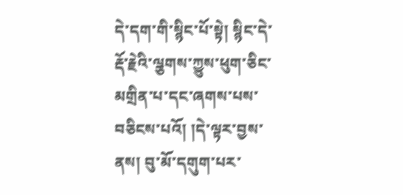དེ་དག་གི་སྙིང་པོ་སྟེ། སྙིང་དེ་རྡོ་རྗེའི་ལྕགས་ཀྱུས་ཕུག་ཅིང་མགྲིན་པ་དང་ཞགས་པས་བཅིངས་པའོ། །དེ་ལྟར་བྱས་ནས། བུ་མོ་དགུག་པར་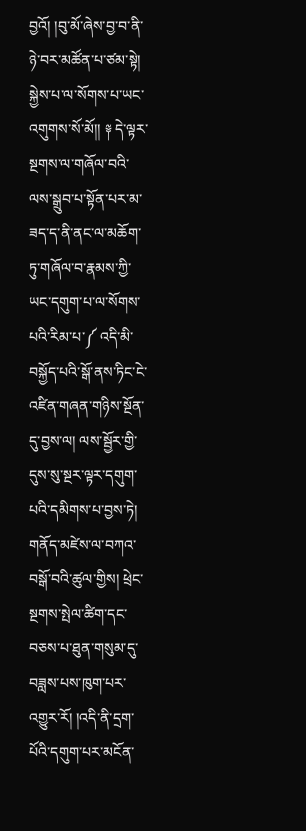བྱའོ། །བུ་མོ་ཞེས་བྱ་བ་ནི་ཉེ་བར་མཚོན་པ་ཙམ་སྟེ། སྐྱེས་པ་ལ་སོགས་པ་ཡང་འགུགས་སོ་མོ།། ༈ དེ་ལྟར་སྔགས་ལ་གཞོལ་བའི་ལས་སྒྲུབ་པ་སྟོན་པར་མ་ཟད་ད་ནི་ནང་ལ་མཆོག་ཏུ་གཞོལ་བ་རྣམས་ཀྱི་ཡང་དགུག་པ་ལ་སོགས་པའི་རིམ་པ་༼ འདི་མི་བསྐྱོད་པའི་སྒོ་ནས་ཏིང་ངེ་འཛིན་གཞན་གཉིས་སྔོན་དུ་བྱས་ལ། ལས་སྦྱོར་གྱི་དུས་སུ་སྔར་ལྟར་དགུག་པའི་དམིགས་པ་བྱས་ཏེ། གནོད་མཛེས་ལ་བཀའ་བསྒོ་བའི་ཚུལ་གྱིས། ཕྲེང་སྔགས་སྤེལ་ཚིག་དང་བཅས་པ་ཐུན་གསུམ་དུ་བཟླས་པས་ཁུག་པར་འགྱུར་རོ། །འདི་ནི་དྲག་པོའི་དགུག་པར་མངོན་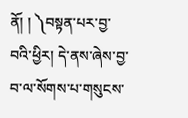ནོ། ། ༽བསྟན་པར་བྱ་བའི་ཕྱིར། དེ་ནས་ཞེས་བྱ་བ་ལ་སོགས་པ་གསུངས་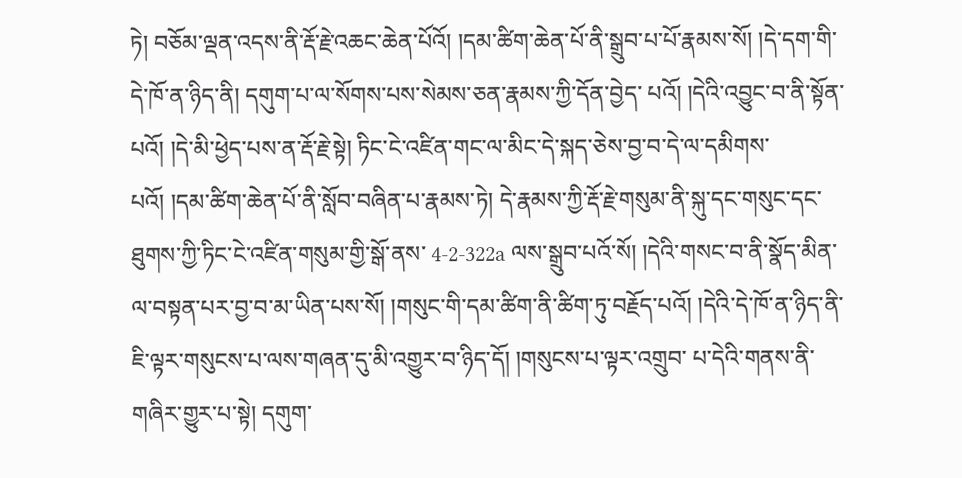ཏེ། བཅོམ་ལྡན་འདས་ནི་རྡོ་རྗེ་འཆང་ཆེན་པོའོ། །དམ་ཚིག་ཆེན་པོ་ནི་སྒྲུབ་པ་པོ་རྣམས་སོ། །དེ་དག་གི་དེ་ཁོ་ན་ཉིད་ནི། དགུག་པ་ལ་སོགས་པས་སེམས་ཅན་རྣམས་ཀྱི་དོན་བྱེད་ པའོ། །དེའི་འབྱུང་བ་ནི་སྟོན་པའོ། །དེ་མི་ཕྱེད་པས་ན་རྡོ་རྗེ་སྟེ། ཏིང་ངེ་འཛིན་གང་ལ་མིང་དེ་སྐད་ཅེས་བྱ་བ་དེ་ལ་དམིགས་པའོ། །དམ་ཚིག་ཆེན་པོ་ནི་སློབ་བཞིན་པ་རྣམས་ཏེ། དེ་རྣམས་ཀྱི་རྡོ་རྗེ་གསུམ་ནི་སྐུ་དང་གསུང་དང་ཐུགས་ཀྱི་ཏིང་ངེ་འཛིན་གསུམ་གྱི་སྒོ་ནས་ 4-2-322a ལས་སྒྲུབ་པའོ་སོ། །དེའི་གསང་བ་ནི་སྣོད་མིན་ལ་བསྟན་པར་བྱ་བ་མ་ཡིན་པས་སོ། །གསུང་གི་དམ་ཚིག་ནི་ཚིག་ཏུ་བརྗོད་པའོ། །དེའི་དེ་ཁོ་ན་ཉིད་ནི་ཇི་ལྟར་གསུངས་པ་ལས་གཞན་དུ་མི་འགྱུར་བ་ཉིད་དོ། །གསུངས་པ་ལྟར་འགྲུབ་ པ་དེའི་གནས་ནི་གཞིར་གྱུར་པ་སྟེ། དགུག་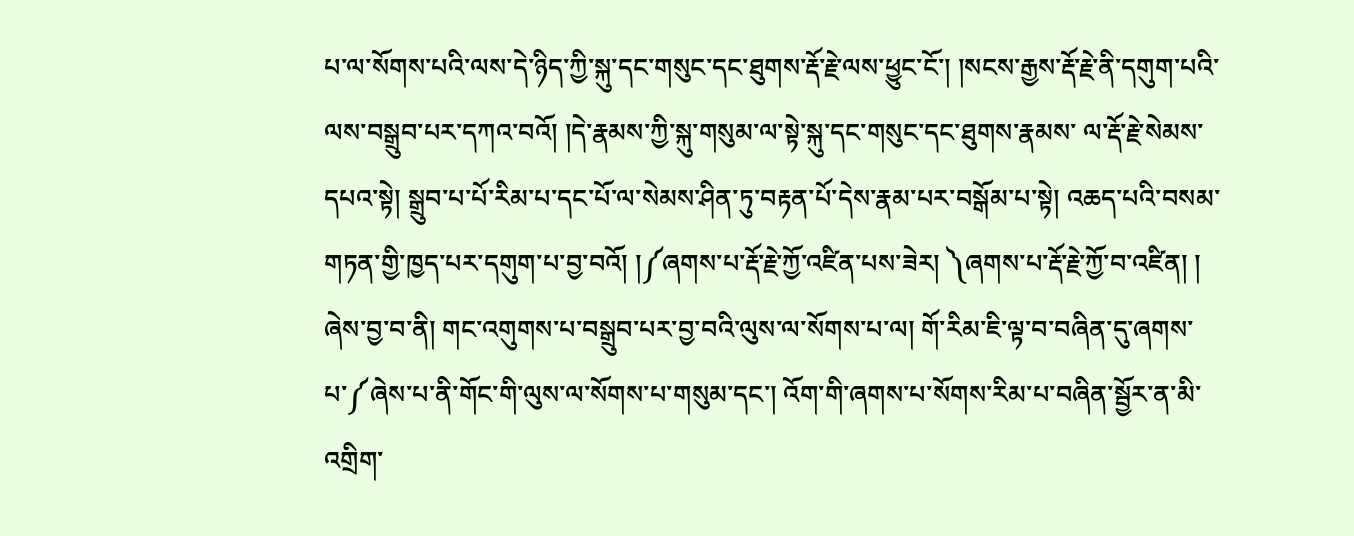པ་ལ་སོགས་པའི་ལས་དེ་ཉིད་ཀྱི་སྐུ་དང་གསུང་དང་ཐུགས་རྡོ་རྗེ་ལས་ཕྱུང་ངོ་། །སངས་རྒྱས་རྡོ་རྗེ་ནི་དགུག་པའི་ལས་བསྒྲུབ་པར་དཀའ་བའོ། །དེ་རྣམས་ཀྱི་སྐུ་གསུམ་ལ་སྟེ་སྐུ་དང་གསུང་དང་ཐུགས་རྣམས་ ལ་རྡོ་རྗེ་སེམས་དཔའ་སྟེ། སྒྲུབ་པ་པོ་རིམ་པ་དང་པོ་ལ་སེམས་ཤིན་ཏུ་བརྟན་པོ་དེས་རྣམ་པར་བསྒོམ་པ་སྟེ། འཆད་པའི་བསམ་གཏན་གྱི་ཁྱད་པར་དགུག་པ་བྱ་བའོ། །༼ཞགས་པ་རྡོ་རྗེ་ཀྱོ་འཛིན་པས་ཟེར། ༽ཞགས་པ་རྡོ་རྗེ་ཀྱོ་བ་འཛིན། ། ཞེས་བྱ་བ་ནི། གང་འགུགས་པ་བསྒྲུབ་པར་བྱ་བའི་ལུས་ལ་སོགས་པ་ལ། གོ་རིམ་ཇི་ལྟ་བ་བཞིན་དུ་ཞགས་པ་༼ཞེས་པ་ནི་གོང་གི་ལུས་ལ་སོགས་པ་གསུམ་དང་། འོག་གི་ཞགས་པ་སོགས་རིམ་པ་བཞིན་སྦྱོར་ན་མི་འགྲིག་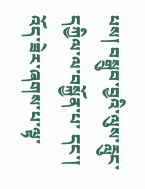པས། བསྒྲུབ་བྱའི་ལུས་རླུང་དཀྱིལ་ལ་བསྐྱོན་པ་ དང་། འོད་ཟེར་ཞགས་པ་ལྟ་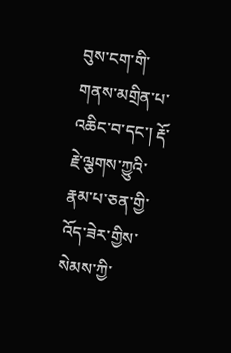བུས་ངག་གི་གནས་མགྲིན་པ་འཆིང་བ་དང་། རྡོ་རྗེ་ལྕགས་ཀྱུའི་རྣམ་པ་ཅན་གྱི་འོད་ཟེར་གྱིས་སེམས་ཀྱི་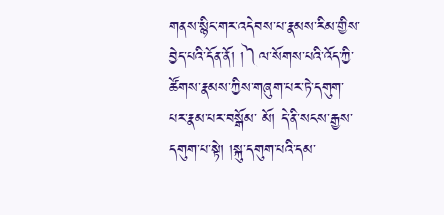གནས་སྙིང་གར་འདེབས་པ་རྣམས་རིམ་གྱིས་བྱེད་པའི་དོན་ནོ། །༽ལ་སོགས་པའི་འོད་ཀྱི་ཚོགས་རྣམས་ཀྱིས་གཞུག་པར་ཏེ་དགུག་པར་རྣམ་པར་བསྒོམ་ མོ། དེ་ནི་སངས་རྒྱས་དགུག་པ་སྟེ། །སྐུ་དགུག་པའི་དམ་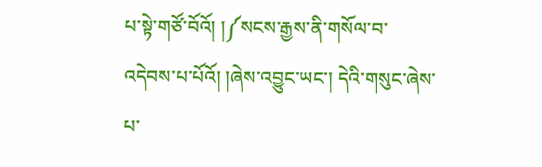པ་སྟེ་གཙོ་བོའོ། །༼སངས་རྒྱས་ནི་གསོལ་བ་འདེབས་པ་པོའོ། །ཞེས་འབྱུང་ཡང་། དེའི་གསུང་ཞེས་པ་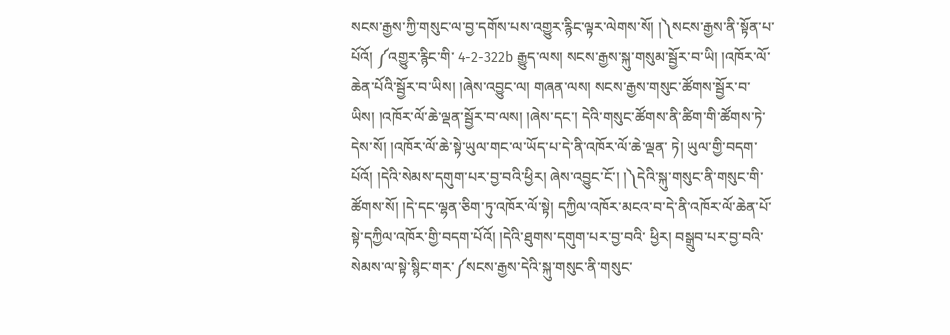སངས་རྒྱས་ཀྱི་གསུང་ལ་བྱ་དགོས་པས་འགྱུར་རྙིང་ལྟར་ལེགས་སོ། །༽སངས་རྒྱས་ནི་སྟོན་པ་པོའོ། ༼འགྱུར་རྙིང་གི་ 4-2-322b རྒྱུད་ལས། སངས་རྒྱས་སྐུ་གསུམ་སྦྱོར་བ་ཡི། །འཁོར་ལོ་ཆེན་པོའི་སྦྱོར་བ་ཡིས། །ཞེས་འབྱུང་ལ། གཞན་ལས། སངས་རྒྱས་གསུང་ཚོགས་སྦྱོར་བ་ཡིས། །འཁོར་ལོ་ཆེ་ལྡན་སྦྱོར་བ་ལས། །ཞེས་དང་། དེའི་གསུང་ཚོགས་ནི་ཚིག་གི་ཚོགས་ཏེ་དེས་སོ། །འཁོར་ལོ་ཆེ་སྟེ་ཡུལ་གང་ལ་ཡོད་པ་དེ་ནི་འཁོར་ལོ་ཆེ་ལྡན་ ཏེ། ཡུལ་གྱི་བདག་པོའོ། །དེའི་སེམས་དགུག་པར་བྱ་བའི་ཕྱིར། ཞེས་འབྱུང་ངོ་། །༽དེའི་སྐུ་གསུང་ནི་གསུང་གི་ཚོགས་སོ། །དེ་དང་ལྷན་ཅིག་ཏུ་འཁོར་ལོ་སྟེ། དཀྱིལ་འཁོར་མངའ་བ་དེ་ནི་འཁོར་ལོ་ཆེན་པོ་སྟེ་དཀྱིལ་འཁོར་གྱི་བདག་པོའོ། །དེའི་ཐུགས་དགུག་པར་བྱ་བའི་ ཕྱིར། བསྒྲུབ་པར་བྱ་བའི་སེམས་ལ་སྟེ་སྙིང་གར་༼སངས་རྒྱས་དེའི་སྐུ་གསུང་ནི་གསུང་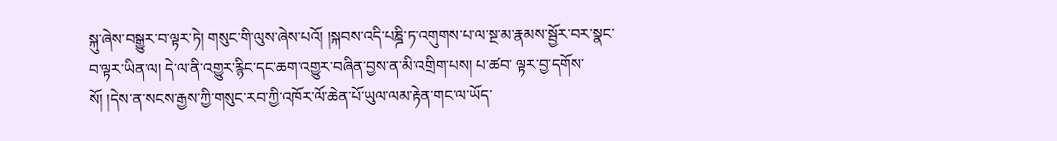སྐུ་ཞེས་བསྒྱུར་བ་ལྟར་ཏེ། གསུང་གི་ལུས་ཞེས་པའོ། །སྐབས་འདི་པཎྜི་ཏ་འགུགས་པ་ལ་སྔ་མ་རྣམས་སྦྱོར་བར་སྣང་བ་ལྟར་ཡིན་ལ། དེ་ལ་ནི་འགྱུར་རྙིང་དང་ཆག་འགྱུར་བཞིན་བྱས་ན་མི་འགྲིག་པས། པ་ཚབ་ ལྟར་བྱ་དགོས་སོ། །དེས་ན་སངས་རྒྱས་ཀྱི་གསུང་རབ་ཀྱི་འཁོར་ལོ་ཆེན་པོ་ཡུལ་ལམ་རྟེན་གང་ལ་ཡོད་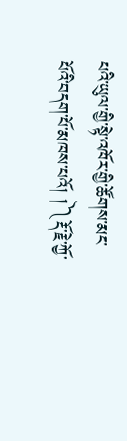པའི་ཡུལ་གྱི་སྟེ་འཁོར་གྱི་ཚོགས་མང་པོའི་བདག་པོ་མཁས་པའོ། །༽རྡོ་རྗེ་ཀྱོ་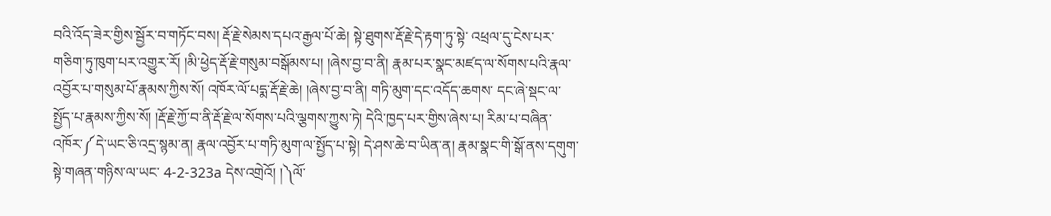བའི་འོད་ཟེར་གྱིས་སྦྱོར་བ་གཏོང་བས། རྡོ་རྗེ་སེམས་དཔའ་རྒྱལ་པོ་ཆེ། སྟེ་ཐུགས་རྡོ་རྗེ་དེ་རྟག་ཏུ་སྟེ་ འཕྲལ་དུ་ངེས་པར་གཅིག་ཏུ་ཁུག་པར་འགྱུར་རོ། །མི་ཕྱེད་རྡོ་རྗེ་གསུམ་བསྒོམས་པ། །ཞེས་བྱ་བ་ནི། རྣམ་པར་སྣང་མཛད་ལ་སོགས་པའི་རྣལ་འབྱོར་པ་གསུམ་པོ་རྣམས་ཀྱིས་སོ། འཁོར་ལོ་པདྨ་རྡོ་རྗེ་ཆེ། །ཞེས་བྱ་བ་ནི། གཏི་མུག་དང་འདོད་ཆགས་ དང་ཞེ་སྡང་ལ་སྤྱོད་པ་རྣམས་ཀྱིས་སོ། །རྡོ་རྗེ་ཀྱོ་བ་ནི་རྡོ་རྗེ་ལ་སོགས་པའི་ལྕགས་ཀྱུས་ཏེ། དེའི་ཁྱད་པར་གྱིས་ཞེས་པ། རིམ་པ་བཞིན་འཁོར་༼དེ་ཡང་ཅི་འདྲ་སྙམ་ན། རྣལ་འབྱོར་པ་གཏི་མུག་ལ་སྤྱོད་པ་སྟེ། དེ་ཤས་ཆེ་བ་ཡིན་ན། རྣམ་སྣང་གི་སྒོ་ནས་དགུག་སྟེ་གཞན་གཉིས་ལ་ཡང་ 4-2-323a དེས་འགྲེའོ། །༽ལོ་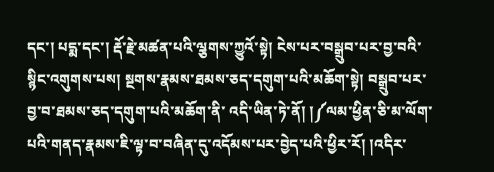དང་། པདྨ་དང་། རྡོ་རྗེ་མཚན་པའི་ལྕགས་ཀྱུའོ་སྟེ། ངེས་པར་བསྒྲུབ་པར་བྱ་བའི་སྙིང་འགུགས་པས། སྔགས་རྣམས་ཐམས་ཅད་དགུག་པའི་མཆོག་སྟེ། བསྒྲུབ་པར་བྱ་བ་ཐམས་ཅད་དགུག་པའི་མཆོག་ནི་ འདི་ཡིན་ཏེ་ནོ། །༼ལམ་ཕྱིན་ཅི་མ་ལོག་པའི་གནད་རྣམས་ཇི་ལྟ་བ་བཞིན་དུ་འདོམས་པར་བྱེད་པའི་ཕྱིར་རོ། །འདིར་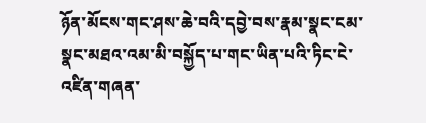ཉོན་མོངས་གང་ཤས་ཆེ་བའི་དབྱེ་བས་རྣམ་སྣང་ངམ་སྣང་མཐའ་འམ་མི་བསྐྱོད་པ་གང་ཡིན་པའི་ཏིང་ངེ་འཛིན་གཞན་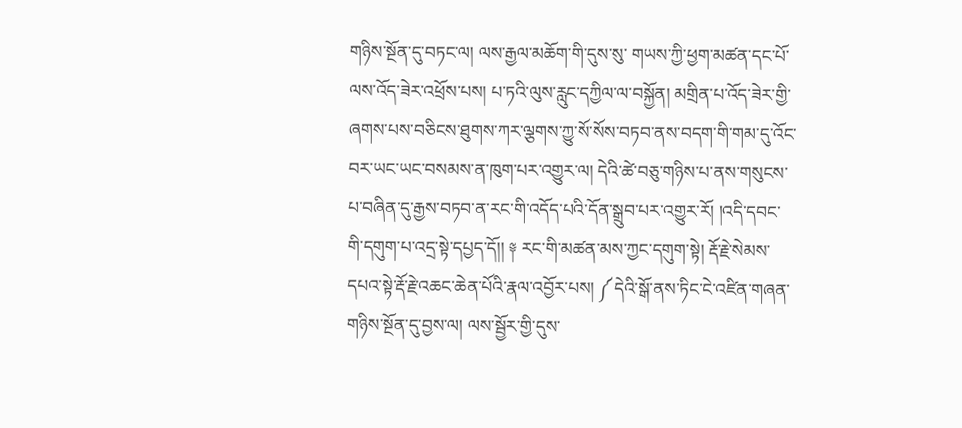གཉིས་སྔོན་དུ་བཏང་ལ། ལས་རྒྱལ་མཆོག་གི་དུས་སུ་ གཡས་ཀྱི་ཕྱག་མཚན་དང་པོ་ལས་འོད་ཟེར་འཕྲོས་པས། པ་ཏའི་ལུས་རླུང་དཀྱིལ་ལ་བསྐྱོན། མགྲིན་པ་འོད་ཟེར་གྱི་ཞགས་པས་བཅིངས་ཐུགས་ཀར་ལྕགས་ཀྱུ་སོ་སོས་བཏབ་ནས་བདག་གི་གམ་དུ་འོང་བར་ཡང་ཡང་བསམས་ན་ཁུག་པར་འགྱུར་ལ། དེའི་ཚེ་བཅུ་གཉིས་པ་ནས་གསུངས་ པ་བཞིན་དུ་རྒྱས་བཏབ་ན་རང་གི་འདོད་པའི་དོན་སྒྲུབ་པར་འགྱུར་རོ། །འདི་དབང་གི་དགུག་པ་འདྲ་སྟེ་དཔྱད་དོ།། ༈ རང་གི་མཚན་མས་ཀྱང་དགུག་སྟེ། རྡོ་རྗེ་སེམས་དཔའ་སྟེ་རྡོ་རྗེ་འཆང་ཆེན་པོའི་རྣལ་འབྱོར་པས། ༼དེའི་སྒོ་ནས་ཏིང་ངེ་འཛིན་གཞན་ གཉིས་སྔོན་དུ་བྱས་ལ། ལས་སྦྱོར་གྱི་དུས་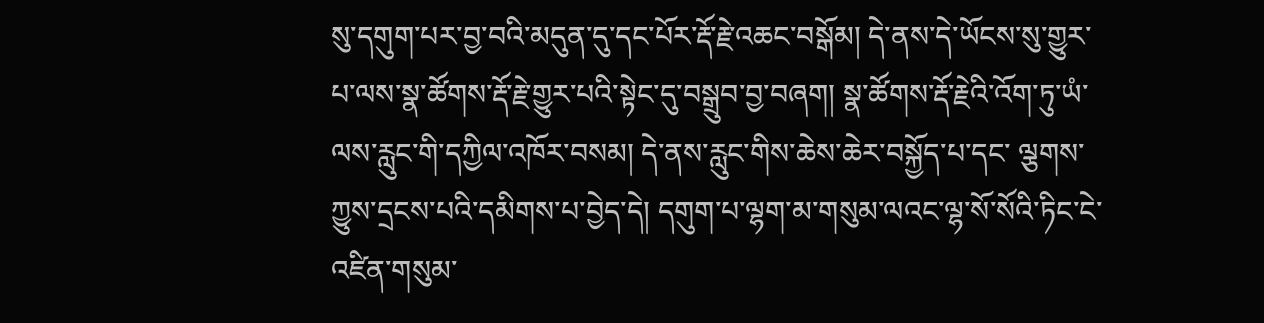སུ་དགུག་པར་བྱ་བའི་མདུན་དུ་དང་པོར་རྡོ་རྗེ་འཆང་བསྒོམ། དེ་ནས་དེ་ཡོངས་སུ་གྱུར་པ་ལས་སྣ་ཚོགས་རྡོ་རྗེ་གྱུར་པའི་སྟེང་དུ་བསྒྲུབ་བྱ་བཞག། སྣ་ཚོགས་རྡོ་རྗེའི་འོག་ཏུ་ཡཾ་ལས་རླུང་གི་དཀྱིལ་འཁོར་བསམ། དེ་ནས་རླུང་གིས་ཆེས་ཆེར་བསྐྱོད་པ་དང་ ལྕགས་ཀྱུས་དྲངས་པའི་དམིགས་པ་བྱེད་དེ། དགུག་པ་ལྷག་མ་གསུམ་ལའང་ལྷ་སོ་སོའི་ཏིང་ངེ་འཛིན་གསུམ་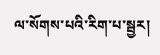ལ་སོགས་པའི་རིག་པ་སྦྱར།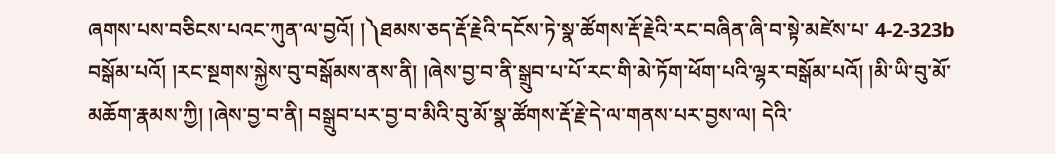ཞགས་པས་བཅིངས་པའང་ཀུན་ལ་བྱའོ། །༽ཐམས་ཅད་རྡོ་རྗེའི་དངོས་ཏེ་སྣ་ཚོགས་རྡོ་རྗེའི་རང་བཞིན་ཞི་བ་སྟེ་མཛེས་པ་ 4-2-323b བསྒོམ་པའོ། །རང་སྔགས་སྐྱེས་བུ་བསྒོམས་ནས་ནི། །ཞེས་བྱ་བ་ནི་སྒྲུབ་པ་པོ་རང་གི་མེ་ཏོག་ཕོག་པའི་ལྷར་བསྒོམ་པའོ། །མི་ཡི་བུ་མོ་མཆོག་རྣམས་ཀྱི། །ཞེས་བྱ་བ་ནི། བསྒྲུབ་པར་བྱ་བ་མིའི་བུ་མོ་སྣ་ཚོགས་རྡོ་རྗེ་དེ་ལ་གནས་པར་བྱས་ལ། དེའི་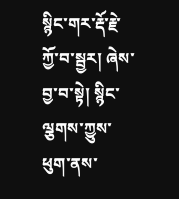སྙིང་གར་རྡོ་རྗེ་ཀྱོ་བ་སྦྱར། ཞེས་བྱ་བ་སྟེ། སྙིང་ལྕགས་ཀྱུས་ཕུག་ནས་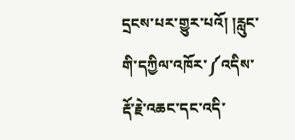དྲངས་པར་གྱུར་པའོ། །རླུང་གི་དཀྱིལ་འཁོར་༼འདིས་རྡོ་རྗེ་འཆང་དང་འདི་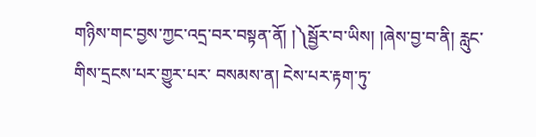གཉིས་གང་བྱས་ཀྱང་འདྲ་བར་བསྟན་ནོ། །༽སྦྱོར་བ་ཡིས། །ཞེས་བྱ་བ་ནི། རླུང་གིས་དྲངས་པར་གྱུར་པར་ བསམས་ན། ངེས་པར་རྟག་ཏུ་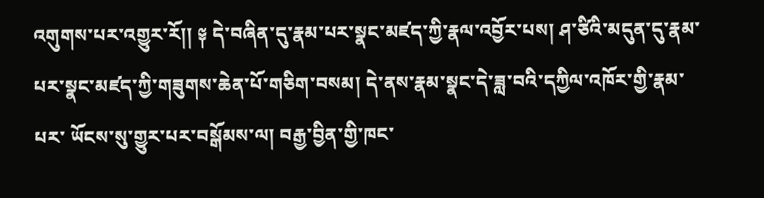འགུགས་པར་འགྱུར་རོ།། ༈ དེ་བཞིན་དུ་རྣམ་པར་སྣང་མཛད་ཀྱི་རྣལ་འབྱོར་པས། ཤ་ཙིའི་མདུན་དུ་རྣམ་པར་སྣང་མཛད་ཀྱི་གཟུགས་ཆེན་པོ་གཅིག་བསམ། དེ་ནས་རྣམ་སྣང་དེ་ཟླ་བའི་དཀྱིལ་འཁོར་གྱི་རྣམ་པར་ ཡོངས་སུ་གྱུར་པར་བསྒོམས་ལ། བརྒྱ་བྱིན་གྱི་ཁང་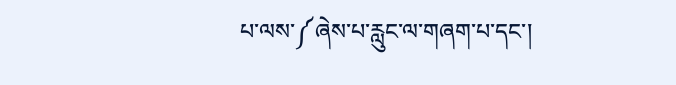པ་ལས་༼ཞེས་པ་རླུང་ལ་གཞག་པ་དང་།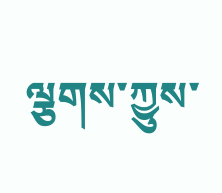ལྕགས་ཀྱུས་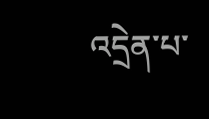འདྲེན་པ་